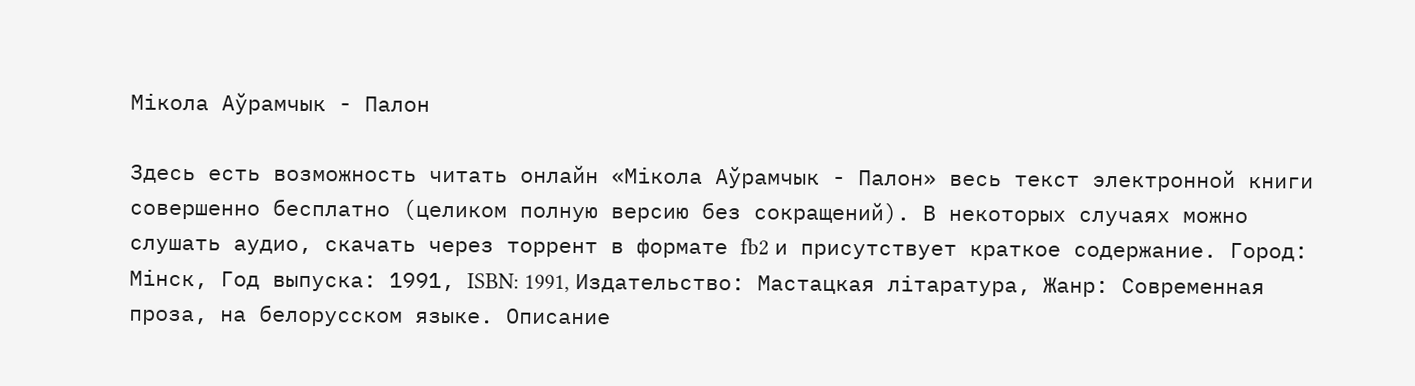Мікола Аўрамчык - Палон

Здесь есть возможность читать онлайн «Мікола Аўрамчык - Палон» весь текст электронной книги совершенно бесплатно (целиком полную версию без сокращений). В некоторых случаях можно слушать аудио, скачать через торрент в формате fb2 и присутствует краткое содержание. Город: Мінск, Год выпуска: 1991, ISBN: 1991, Издательство: Мастацкая літаратура, Жанр: Современная проза, на белорусском языке. Описание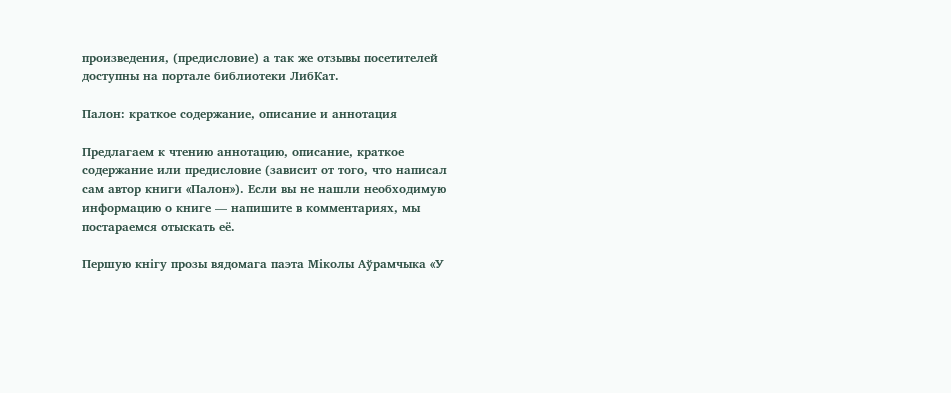произведения, (предисловие) а так же отзывы посетителей доступны на портале библиотеки ЛибКат.

Палон: краткое содержание, описание и аннотация

Предлагаем к чтению аннотацию, описание, краткое содержание или предисловие (зависит от того, что написал сам автор книги «Палон»). Если вы не нашли необходимую информацию о книге — напишите в комментариях, мы постараемся отыскать её.

Першую кнігу прозы вядомага паэта Міколы Аўрамчыка «У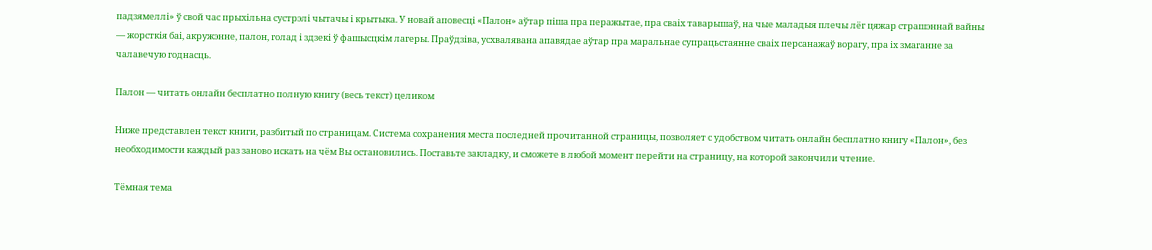падзямеллі» ў свой час прыхільна сустрэлі чытачы і крытыка. У новай аповесці «Палон» аўтар піша пра перажытае, пра сваіх таварышаў, на чые маладыя плечы лёг цяжар страшэннай вайны — жорсткія баі, акружэнне, палон, голад і здзекі ў фашысцкім лагеры. Праўдзіва, усхвалявана апавядае аўтар пра маральнае супрацьстаянне сваіх персанажаў ворагу, пра іх змаганне за чалавечую годнасць.

Палон — читать онлайн бесплатно полную книгу (весь текст) целиком

Ниже представлен текст книги, разбитый по страницам. Система сохранения места последней прочитанной страницы, позволяет с удобством читать онлайн бесплатно книгу «Палон», без необходимости каждый раз заново искать на чём Вы остановились. Поставьте закладку, и сможете в любой момент перейти на страницу, на которой закончили чтение.

Тёмная тема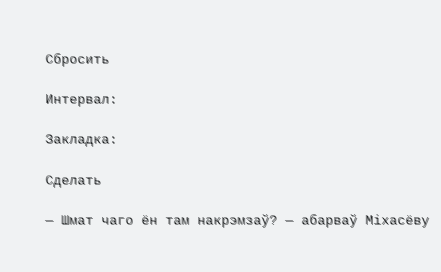Сбросить

Интервал:

Закладка:

Сделать

— Шмат чаго ён там накрэмзаў? — абарваў Міхасёву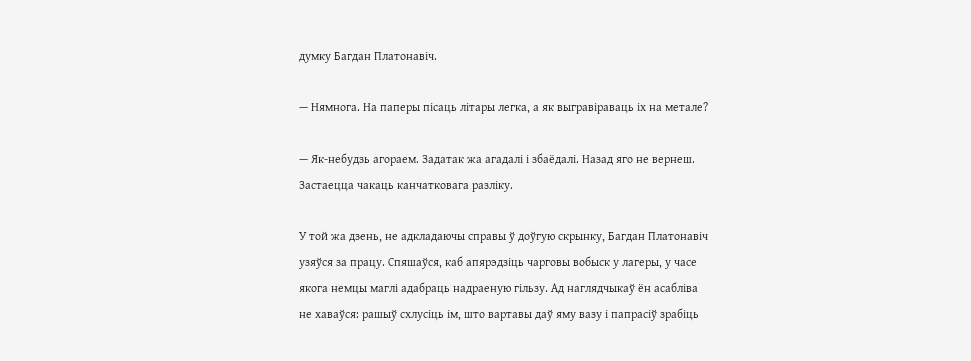думку Багдан Платонавіч.

— Нямнога. На паперы пісаць літары легка, а як выгравіраваць іх на метале?

— Як-небудзь агораем. Задатак жа агадалі і збаёдалі. Назад яго не вернеш. Застаецца чакаць канчатковага разліку.

У той жа дзень, не адкладаючы справы ў доўгую скрынку, Багдан Платонавіч узяўся за працу. Спяшаўся, каб апярэдзіць чарговы вобыск у лагеры, у часе якога немцы маглі адабраць надраеную гільзу. Ад наглядчыкаў ён асабліва не хаваўся: рашыў схлусіць ім, што вартавы даў яму вазу і папрасіў зрабіць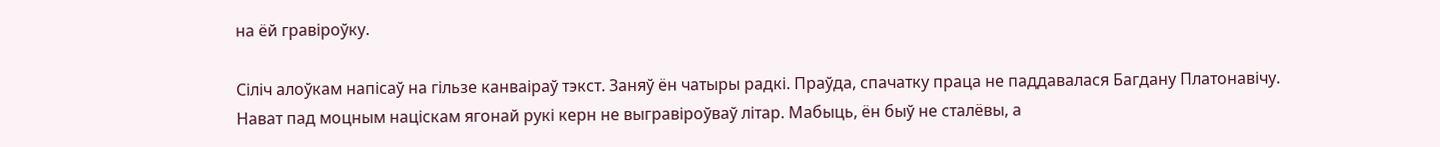на ёй гравіроўку.

Сіліч алоўкам напісаў на гільзе канваіраў тэкст. Заняў ён чатыры радкі. Праўда, спачатку праца не паддавалася Багдану Платонавічу. Нават пад моцным націскам ягонай рукі керн не выгравіроўваў літар. Мабыць, ён быў не сталёвы, а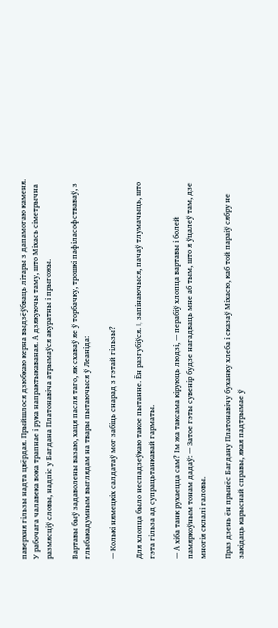паверхня гільзы надта цвёрдая. Прыйшлося дзюбкаю керна выдзёўбваць літары з дапамогаю каменя. У рабочага чалавека вока трапнае і рука напрактыкаваная. А дзякуючы таму, што Міхась сіметрычна размясціў словы, надпіс у Багдана Платонавіча атрымаўся акуратны і прыгожы.

Вартавы быў задаволены вазаю, хаця пасля таго, як схаваў яе ў торбачку, трошкі пафіласофстваваў, з глыбакадумным выглядам на твары пытаючыся ў Леаніда:

— Колькі нямецкіх салдатаў мог забіць снарад з гэтай гільзы?

Для хлопца было неспадзеўкаю такое пытанне. Ён разгубіўся. I, запінаючыся, пачаў тлумачыць, што гэта гільза ад супрацьтанкавай гарматы.

— А хіба танк рухаецца сам? Ім жа таксама кіруюць людзі, — перабіў хлопца вартавы і болей памяркоўным тонам дадаў: — Затое гэты сувенір будзе нагадваць мне аб тым, што я ўцалеў там, дзе многія склалі галовы.

Праз дзень ён прынёс Багдану Платонавічу буханку хлеба і сказаў Міхасю, каб той параіў сябру не закідаць карыснай справы, якая падтрымае ў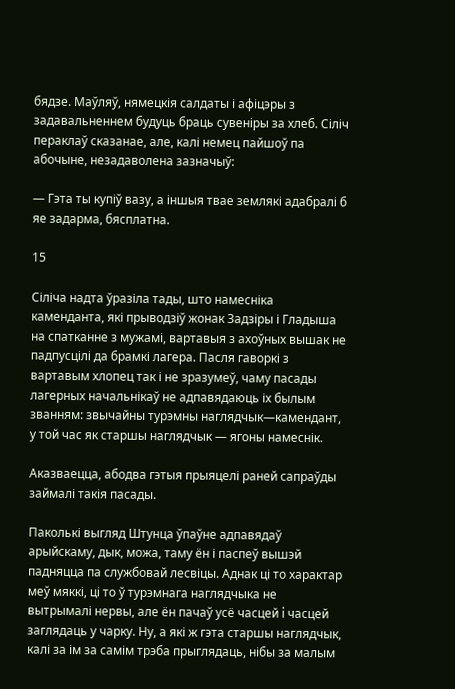бядзе. Маўляў, нямецкія салдаты і афіцэры з задавальненнем будуць браць сувеніры за хлеб. Сіліч пераклаў сказанае, але, калі немец пайшоў па абочыне, незадаволена зазначыў:

— Гэта ты купіў вазу, а іншыя твае землякі адабралі б яе задарма, бясплатна.

15

Сіліча надта ўразіла тады, што намесніка каменданта, які прыводзіў жонак Задзіры і Гладыша на спатканне з мужамі, вартавыя з ахоўных вышак не падпусцілі да брамкі лагера. Пасля гаворкі з вартавым хлопец так і не зразумеў, чаму пасады лагерных начальнікаў не адпавядаюць іх былым званням: звычайны турэмны наглядчык—камендант, у той час як старшы наглядчык — ягоны намеснік.

Аказваецца, абодва гэтыя прыяцелі раней сапраўды займалі такія пасады.

Паколькі выгляд Штунца ўпаўне адпавядаў арыйскаму, дык, можа, таму ён і паспеў вышэй падняцца па службовай лесвіцы. Аднак ці то характар меў мяккі, ці то ў турэмнага наглядчыка не вытрымалі нервы, але ён пачаў усё часцей i часцей заглядаць у чарку. Ну, а які ж гэта старшы наглядчык, калі за ім за самім трэба прыглядаць, нібы за малым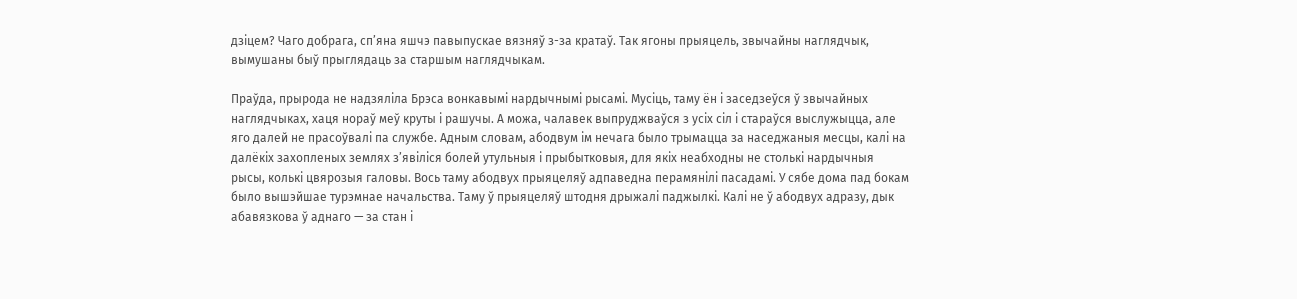дзіцем? Чаго добрага, сп’яна яшчэ павыпускае вязняў з-за кратаў. Так ягоны прыяцель, звычайны наглядчык, вымушаны быў прыглядаць за старшым наглядчыкам.

Праўда, прырода не надзяліла Брэса вонкавымі нардычнымі рысамі. Мусіць, таму ён і заседзеўся ў звычайных наглядчыках, хаця нораў меў круты і рашучы. А можа, чалавек выпруджваўся з усіх сіл і стараўся выслужыцца, але яго далей не прасоўвалі па службе. Адным словам, абодвум ім нечага было трымацца за наседжаныя месцы, калі на далёкіх захопленых землях з’явіліся болей утульныя і прыбытковыя, для якіх неабходны не столькі нардычныя рысы, колькі цвярозыя галовы. Вось таму абодвух прыяцеляў адпаведна перамянілі пасадамі. У сябе дома пад бокам было вышэйшае турэмнае начальства. Таму ў прыяцеляў штодня дрыжалі паджылкі. Калі не ў абодвух адразу, дык абавязкова ў аднаго — за стан і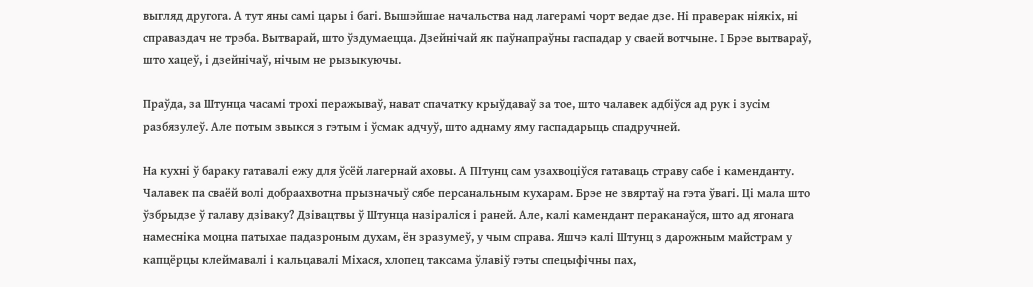выгляд другога. А тут яны самі цары і багі. Вышэйшае начальства над лагерамі чорт ведае дзе. Ні праверак ніякіх, ні справаздач не трэба. Вытварай, што ўздумаецца. Дзейнічай як паўнапраўны гаспадар у сваей вотчыне. I Брэе вытвараў, што хацеў, і дзейнічаў, нічым не рызыкуючы.

Праўда, за Штунца часамі трохі перажываў, нават спачатку крыўдаваў за тое, што чалавек адбіўся ад рук і зусім разбязулеў. Але потым звыкся з гэтым і ўсмак адчуў, што аднаму яму гаспадарыць спадручней.

На кухні ў бараку гатавалі ежу для ўсёй лагернай аховы. А ПІтунц сам узахвоціўся гатаваць страву сабе і каменданту. Чалавек па сваёй волі добраахвотна прызначыў сябе персанальным кухарам. Брэе не звяртаў на гэта ўвагі. Ці мала што ўзбрыдзе ў галаву дзіваку? Дзівацтвы ў Штунца назіраліся і раней. Але, калі камендант пераканаўся, што ад ягонага намесніка моцна патыхае падазроным духам, ён зразумеў, у чым справа. Яшчэ калі Штунц з дарожным майстрам у капцёрцы клеймавалі і кальцавалі Міхася, хлопец таксама ўлавіў гэты спецыфічны пах,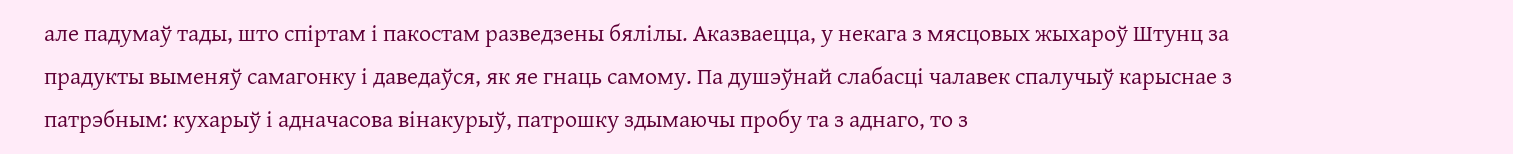але падумаў тады, што спіртам і пакостам разведзены бялілы. Аказваецца, у некага з мясцовых жыхароў Штунц за прадукты выменяў самагонку і даведаўся, як яе гнаць самому. Па душэўнай слабасці чалавек спалучыў карыснае з патрэбным: кухарыў і адначасова вінакурыў, патрошку здымаючы пробу та з аднаго, то з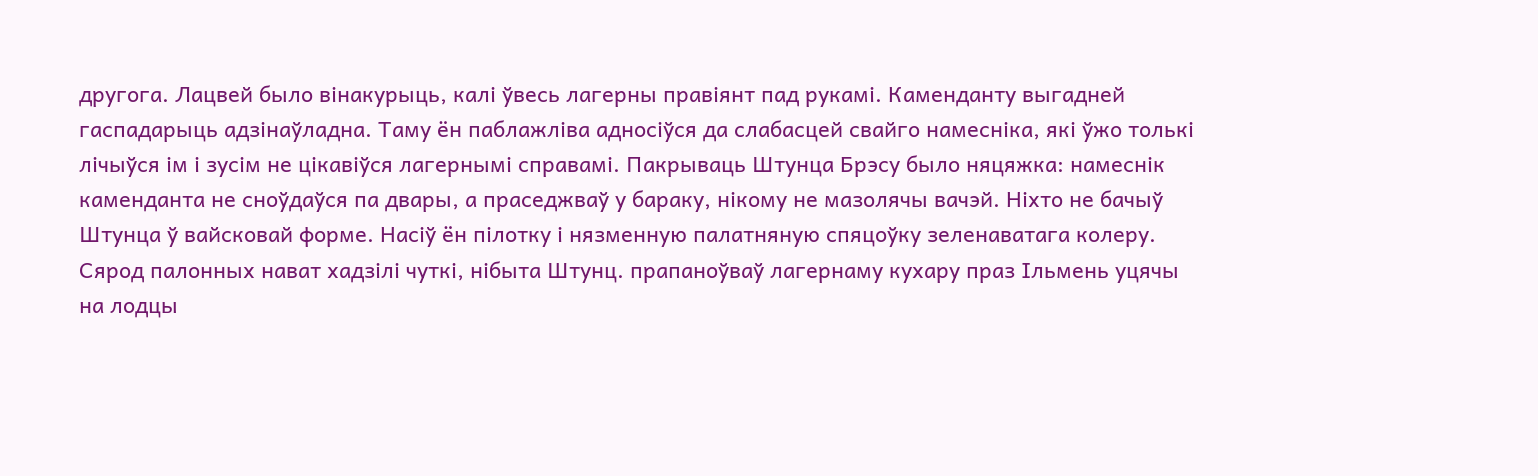другога. Лацвей было вінакурыць, калі ўвесь лагерны правіянт пад рукамі. Каменданту выгадней гаспадарыць адзінаўладна. Таму ён паблажліва адносіўся да слабасцей свайго намесніка, які ўжо толькі лічыўся ім і зусім не цікавіўся лагернымі справамі. Пакрываць Штунца Брэсу было няцяжка: намеснік каменданта не сноўдаўся па двары, а праседжваў у бараку, нікому не мазолячы вачэй. Ніхто не бачыў Штунца ў вайсковай форме. Насіў ён пілотку і нязменную палатняную спяцоўку зеленаватага колеру. Сярод палонных нават хадзілі чуткі, нібыта Штунц. прапаноўваў лагернаму кухару праз Ільмень уцячы на лодцы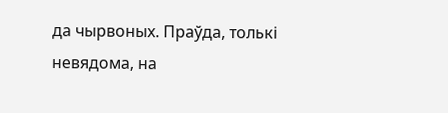да чырвоных. Праўда, толькі невядома, на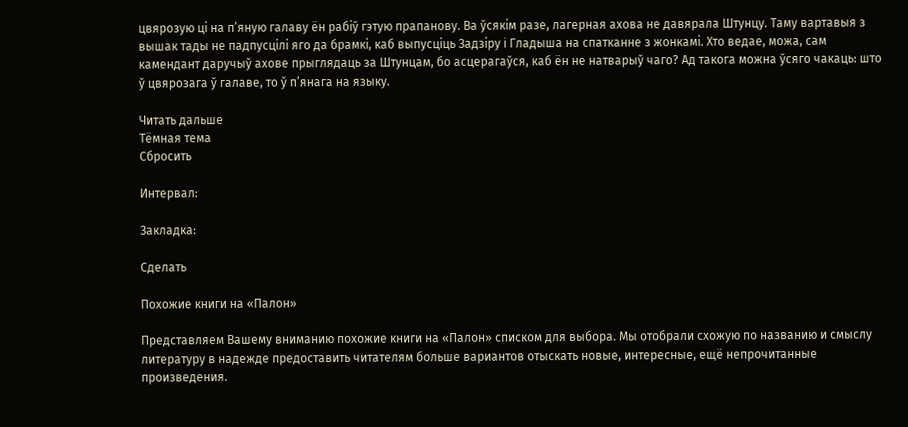цвярозую ці на п’яную галаву ён рабіў гэтую прапанову. Ва ўсякім разе, лагерная ахова не давярала Штунцу. Таму вартавыя з вышак тады не падпусцілі яго да брамкі, каб выпусціць Задзіру i Гладыша на спатканне з жонкамі. Хто ведае, можа, сам камендант даручыў ахове прыглядаць за Штунцам, бо асцерагаўся, каб ён не натварыў чаго? Ад такога можна ўсяго чакаць: што ў цвярозага ў галаве, то ў п’янага на языку.

Читать дальше
Тёмная тема
Сбросить

Интервал:

Закладка:

Сделать

Похожие книги на «Палон»

Представляем Вашему вниманию похожие книги на «Палон» списком для выбора. Мы отобрали схожую по названию и смыслу литературу в надежде предоставить читателям больше вариантов отыскать новые, интересные, ещё непрочитанные произведения.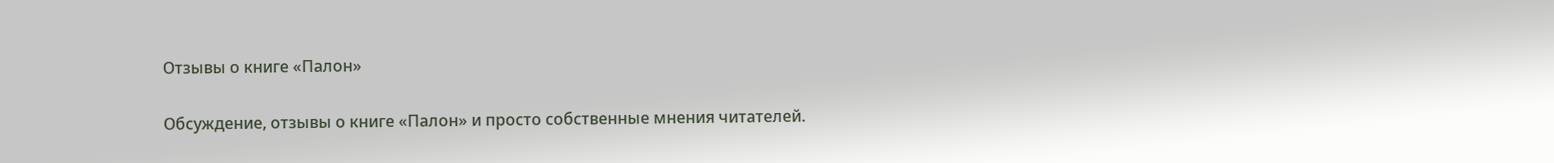Отзывы о книге «Палон»

Обсуждение, отзывы о книге «Палон» и просто собственные мнения читателей.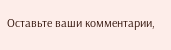Оставьте ваши комментарии,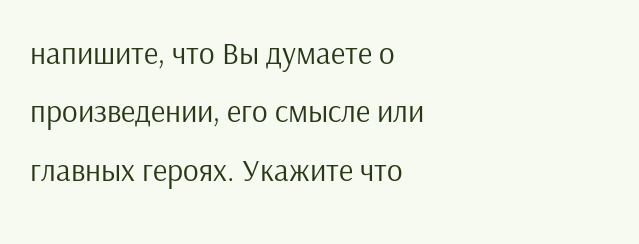напишите, что Вы думаете о произведении, его смысле или главных героях. Укажите что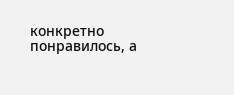конкретно понравилось, а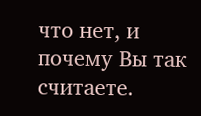что нет, и почему Вы так считаете.